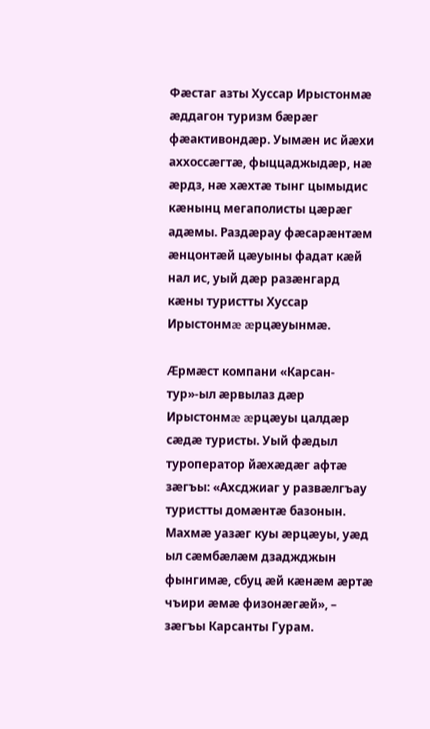Фæстаг азты Хуссар Ирыстонмæ æддагон туризм бæрæг фæактивондæр. Уымæн ис йæхи аххоссæгтæ, фыццаджыдæр, нæ æрдз, нæ хæхтæ тынг цымыдис кæнынц мегаполисты цæрæг адæмы. Раздæрау фæсарæнтæм æнцонтæй цæуыны фадат кæй нал ис, уый дæр разæнгард кæны туристты Хуссар Ирыстонмæ æрцæуынмæ.

Æрмæст компани «Карсан-тур»-ыл æрвылаз дæр Ирыстонмæ æрцæуы цалдæр сæдæ туристы. Уый фæдыл туроператор йæхæдæг афтæ зæгъы: «Ахсджиаг у развæлгъау туристты домæнтæ базонын. Махмæ уазæг куы æрцæуы, уæд ыл сæмбæлæм дзаджджын фынгимæ, сбуц æй кæнæм æртæ чъири æмæ физонæгæй», – зæгъы Карсанты Гурам.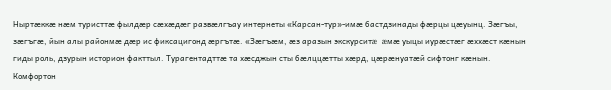Ныртæккæ нæм туристтæ фылдæр сæхæдæг развæлгъау интернеты «Карсан-тур»-имæ бастдзинады фæрцы цæуынц. Зæгъы, зæгъгæ, йын алы районмæ дæр ис фиксацигонд æргътæ. «Зæгъæм, æз аразын экскурситæ æмæ уыцы иурæстæг æххæст кæнын гиды роль, дзурын историон факттыл. Турагентадттæ та хæсджын сты бæлццæтты хæрд, цæрæнуатæй сифтонг кæнын. Комфортон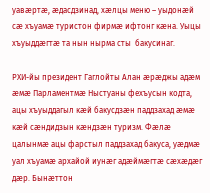уавæртæ, æдасдзинад, хæлцы меню – уыдонæй сæ хъуамæ туристон фирмæ ифтонг кæна. Уыцы хъуыддæгтæ та нын нырма сты  бакусинаг.

РХИ-йы президент Гаглойты Алан æрæджы адæм æмæ Парламентмæ Ныстуаны фехъусын кодта, ацы хъуыддагыл кæй бакусдзæн паддзахад æмæ кæй сæндидзын кæндзæн туризм. Фæлæ цалынмæ ацы фарстыл паддзахад бакуса, уæдмæ уал хъуамæ архайой иунæг адæймæгтæ сæхæдæг дæр. Бынæттон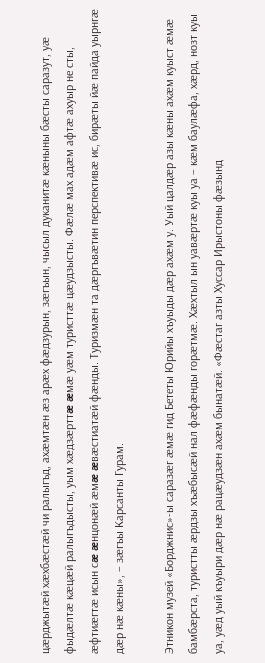цæрджытæй хæхбæстæй чи ралыгъд, ахæмтæн æз арæх фæдзурын, зæгъын, чысыл дуканитæ кæныны бæсты саразут, уæ фыдæлтæ кæцæй ралыгъдысты, уым хæдзæрттæ æмæ уæм туристтæ цæудзысты. Фæлæ мах адæм афтæ ахуыр не сты, æфтиæгтæ исын сæ æнцонæй æмæ æвæстиатæй фæнды. Туризмæн та дæргъвæтин перспективæ ис, бирæты йæ пайда уырнгæ дæр нæ кæны», – зæгъы Карсанты Гурам.

Этникон музей «Борджнис»-ы саразæг æмæ гид Бететы Юрийы хъуыды дæр ахæм у. Уый цалдæр азы кæны ахæм куыст æмæ бамбæрста, туристты æрдзы хъæбысæй нал фæфæнды горæтмæ. Хæхтыл ын уавæртæ куы уа – кæм баулæфа, хæрд, нозт куы уа, уæд уый къуыри дæр нæ рацæудзæн ахæм бынатæй. «Фæстаг азты Хуссар Ирыстоны фæзынд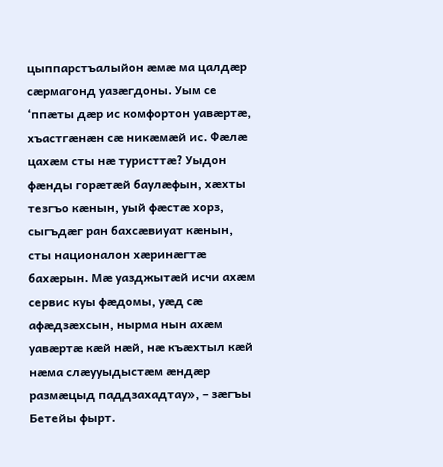цыппарстъалыйон æмæ ма цалдæр сæрмагонд уазæгдоны. Уым се ‘ппæты дæр ис комфортон уавæртæ, хъастгæнæн сæ никæмæй ис. Фæлæ цахæм сты нæ туристтæ? Уыдон фæнды горæтæй баулæфын, хæхты тезгъо кæнын, уый фæстæ хорз, сыгъдæг ран бахсæвиуат кæнын, сты националон хæринæгтæ бахæрын. Мæ уазджытæй исчи ахæм сервис куы фæдомы, уæд сæ афæдзæхсын, нырма нын ахæм уавæртæ кæй нæй, нæ къæхтыл кæй нæма слæууыдыстæм æндæр размæцыд паддзахадтау», – зæгъы Бетейы фырт.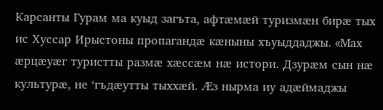Карсанты Гурам ма куыд загъта, афтæмæй туризмæн бирæ тых ис Хуссар Ирыстоны пропагандæ кæныны хъуыддаджы. «Мах æрцæуæг туристты размæ хæссæм нæ истори. Дзурæм сын нæ культурæ, не ‘гъдæутты тыххæй. Æз нырма иу адæймаджы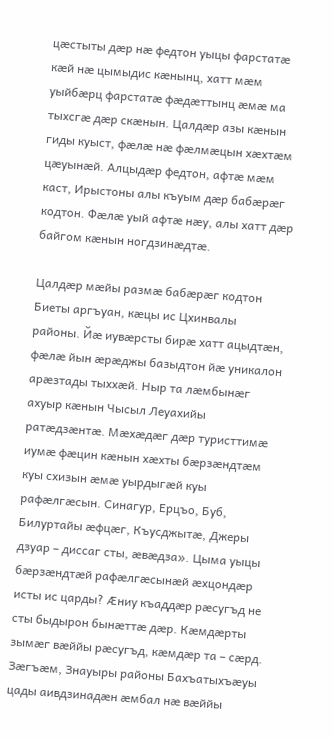цæстыты дæр нæ федтон уыцы фарстатæ кæй нæ цымыдис кæнынц, хатт мæм уыйбæрц фарстатæ фæдæттынц æмæ ма тыхсгæ дæр скæнын. Цалдæр азы кæнын гиды куыст, фæлæ нæ фæлмæцын хæхтæм цæуынæй. Алцыдæр федтон, афтæ мæм каст, Ирыстоны алы къуым дæр бабæрæг кодтон. Фæлæ уый афтæ нæу, алы хатт дæр байгом кæнын ногдзинæдтæ.

Цалдæр мæйы размæ бабæрæг кодтон Биеты аргъуан, кæцы ис Цхинвалы районы. Йæ иувæрсты бирæ хатт ацыдтæн, фæлæ йын æрæджы базыдтон йæ уникалон арæзтады тыххæй. Ныр та лæмбынæг ахуыр кæнын Чысыл Леуахийы ратæдзæнтæ. Мæхæдæг дæр туристтимæ иумæ фæцин кæнын хæхты бæрзæндтæм куы схизын æмæ уырдыгæй куы рафæлгæсын. Синагур, Ерцъо, Буб, Билуртайы æфцæг, Къусджытæ, Джеры дзуар – диссаг сты, æвæдза». Цыма уыцы бæрзæндтæй рафæлгæсынæй æхцондæр исты ис царды? Æниу къаддæр рæсугъд не сты быдырон бынæттæ дæр. Кæмдæрты зымæг вæййы рæсугъд, кæмдæр та – сæрд. Зæгъæм, Знауыры районы Бахъатыхъæуы цады аивдзинадæн æмбал нæ вæййы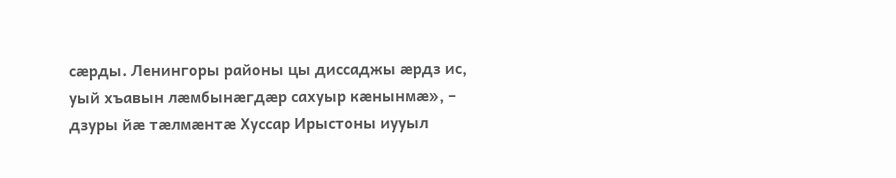сæрды. Ленингоры районы цы диссаджы æрдз ис, уый хъавын лæмбынæгдæр сахуыр кæнынмæ», – дзуры йæ тæлмæнтæ Хуссар Ирыстоны иууыл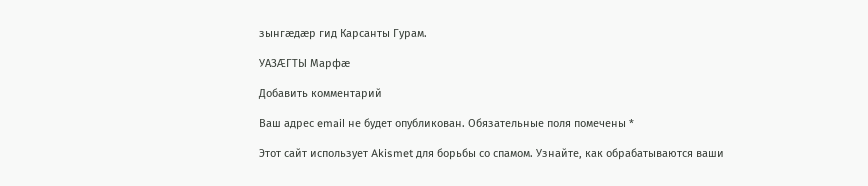зынгæдæр гид Карсанты Гурам.

УАЗÆГТЫ Марфæ

Добавить комментарий

Ваш адрес email не будет опубликован. Обязательные поля помечены *

Этот сайт использует Akismet для борьбы со спамом. Узнайте, как обрабатываются ваши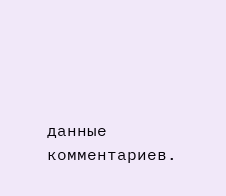данные комментариев.